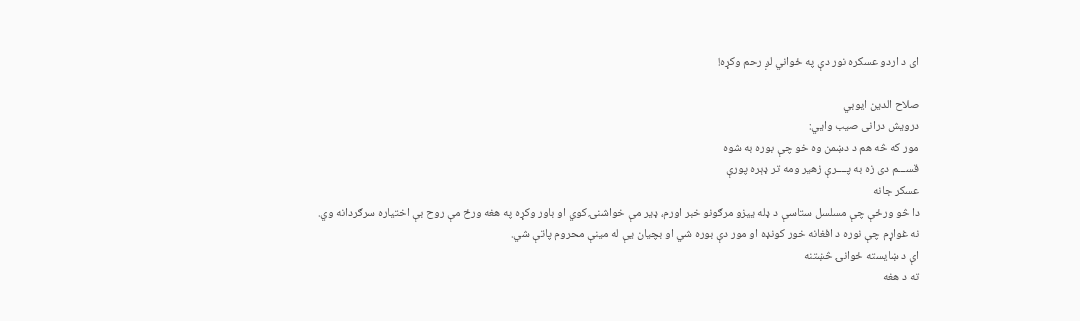ای د اردو عسکره نور دې په ځواني لږ رحم وکړه!

صلاح الدین ایوبي
درویش درانی صیب وایي:
مور که څه هم د دښمن وه خو چې بوره به شوه
قســـم دی زه به پــــرې زهیر ومه تر ډېره پورې
عسکر جانه
دا څو ورځې چې مسلسل ستاسې د ډله ییزو مرګونو خبر اورم، ډیر مې خواشنۍ کوي او باور وکړه په هغه ورځ مې روح بې اختیاره سرګردانه وي. نه غواړم چې نوره د افغانه خور کونډه او مور دې بوره شي او بچیان یې له مینې محروم پاتې شي.
اې د ښایسته ځوانۍ څښتنه
ته د هغه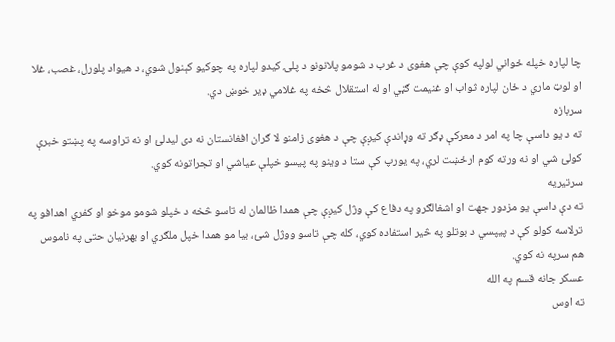چا لپاره خپله ځواني لولپه کوې چې هغوی د غرب د شومو پلانونو د پلۍ کیدو لپاره په چوکیو کېنول شوي، د هیواد پلورل، غصب، غلا او لوټ ماري د ځان لپاره ثواب او غنیمت ګڼي او له استقلال څخه په غلامي ډیر خوښ دي.
سربازه
ته د یو داسې چا په امر د معرکې ډګر ته وړاندې کیږې چې د هغوی زامنو لا ګران افغانستان نه دی لیدلئ او نه تراوسه په پښتو خبرې کولئ شي او نه ورته کوم ارځښت لري، په یورپ کې ستا د وینو په پیسو خپلې عیاشي او تجراتونه کوي.
سرتیریه
ته دې داسې یو مزدور جهت او اشغالګرو په دفاع کې وژل کیږې چې همدا ظالمان له تاسو څخه د خپلو شومو موخو او کفري اهدافو په ترلاسه کولو کې د پيپسي د بوتلو په څير استفاده کوي، کله چې تاسو ووژل شئ، بیا مو همدا خپل ملګري او بهرنيان حتی په ناموس هم سرپه نه کوي.
عسکر جانه قسم په الله
ته اوس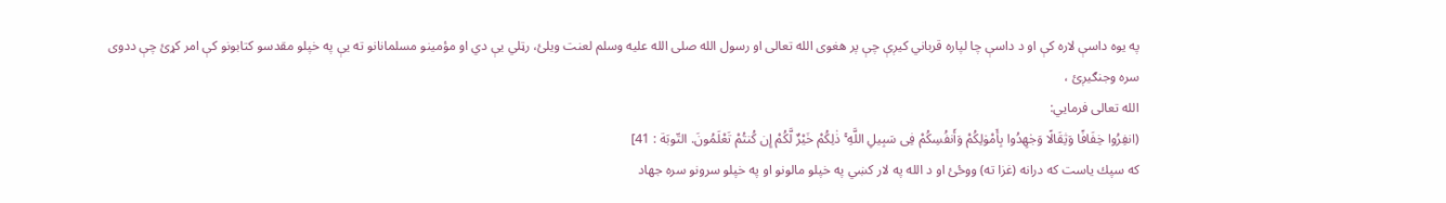په یوه داسې لاره کې او د داسې چا لپاره قرباني کیږې چې پر هغوی الله تعالی او رسول الله صلی الله علیه وسلم لعنت ویلئ، رټلي یې دي او مؤمینو مسلمانانو ته یې په خپلو مقدسو کتابونو کې امر کړئ چې ددوی سره وجنګيږئ ،
الله تعالی فرمایي:
(انفِرُوا خِفَافًا وَثِقَالًا وَجٰهِدُوا بِأَمْوٰلِكُمْ وَأَنفُسِكُمْ فِى سَبِيلِ اللَّهِ ۚ ذٰلِكُمْ خَيْرٌ لَّكُمْ إِن كُنتُمْ تَعْلَمُونَ. التّوبَة : 41]
كه سپك ياست كه درانه (غزا ته) ووځئ او د الله په لار کښي په خپلو مالونو او په خپلو سرونو سره جهاد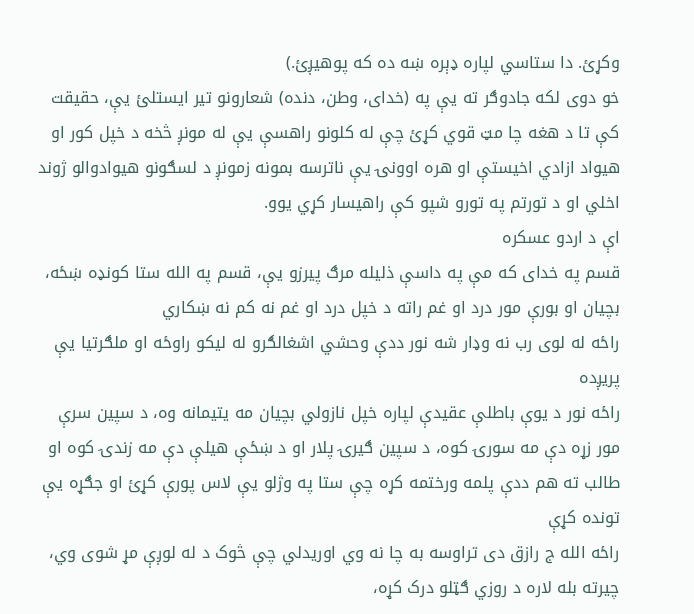وکړئ. دا ستاسي لپاره ډېره ښه ده كه پوهیږئ.)
خو دوی لکه جادوګر ته یې په (خدای، وطن، دنده) شعارونو تیر ایستلئ یې، حقیقت کې تا د هغه چا مټ قوي کړئ چې له کلونو راهسې یې له مونږ څخه د خپل کور او هیواد ازادي اخیستې او هره اوونۍ يې ناترسه بمونه زمونږ د لسګونو هیوادوالو ژوند اخلي او د تورتم په تورو شپو کې راهیسار کړي یوو.
اې د اردو عسکره
قسم په خدای که مې په داسې ذلیله مرګ پیرزو یې، قسم په الله ستا کونډه ښځه، بچیان او بورې مور درد او غم راته د خپل درد او غم نه کم نه ښکاري
راځه له لوی رب نه وډار شه نور ددې وحشي اشغالګرو له لیکو راوځه او ملګرتیا یې پریږده
راځه نور د یوې باطلې عقیدې لپاره خپل نازولي بچیان مه یتیمانه وه، د سپین سرې مور زړه دې مه سورۍ کوه، د سپین ګیرۍ پلار او د ښځې هیلې دې مه زندۍ کوه او طالب ته هم ددې پلمه ورختمه کړه چې ستا په وژلو یې لاس پورې کړئ او جګړه یې تونده کړې
راځه الله ج رازق دی تراوسه به چا نه وي اوریدلي چې څوک د له لوږې مړ شوی وي، چیرته بله لاره د روزي ګټلو درک کړه،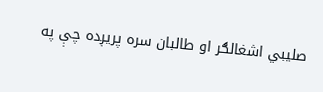صلیبي اشغالګر او طالبان سره پریږده چې په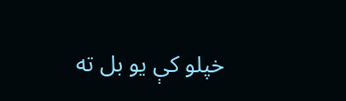خپلو کې یو بل ته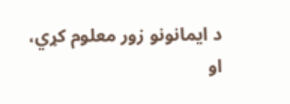د ایمانونو زور معلوم کړي،
او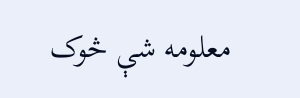معلومه شې څوک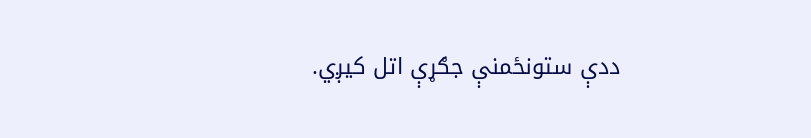ددې ستونځمنې جګړې اتل کیږي.